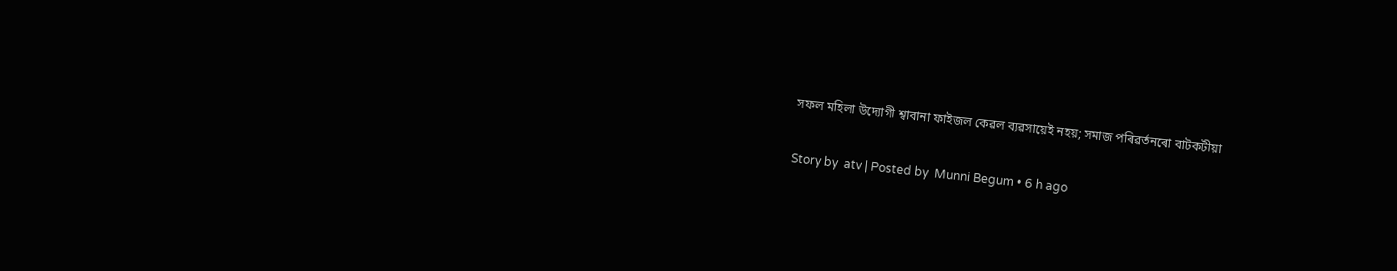সফল মহিলা উদ্যোগী শ্বাবানা ফাইজল কেৱল ব্যৱসায়েই নহয়; সমাজ পৰিৱৰ্তনৰো বাটকটীয়া

Story by  atv | Posted by  Munni Begum • 6 h ago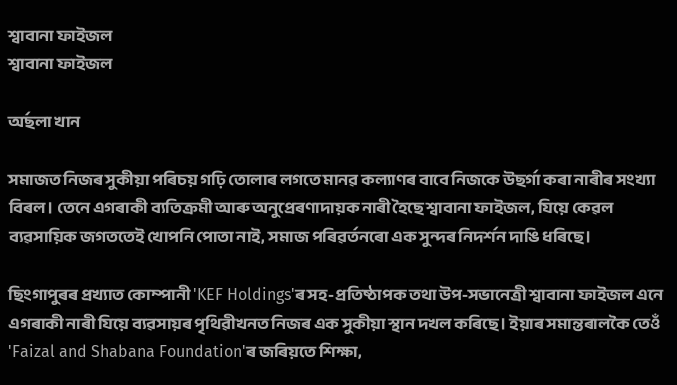শ্বাবানা ফাইজল
শ্বাবানা ফাইজল

অৰ্ছলা খান

সমাজত নিজৰ সুকীয়া পৰিচয় গঢ়ি তোলাৰ লগতে মানৱ কল্যাণৰ বাবে নিজকে উছৰ্গা কৰা নাৰীৰ সংখ্যা বিৰল। তেনে এগৰাকী ব্যতিক্ৰমী আৰু অনুপ্ৰেৰণাদায়ক নাৰী হৈছে শ্বাবানা ফাইজল, যিয়ে কেৱল ব্যৱসায়িক জগততেই খোপনি পোতা নাই, সমাজ পৰিৱৰ্তনৰো এক সুন্দৰ নিদৰ্শন দাঙি ধৰিছে।

ছিংগাপুৰৰ প্ৰখ্যাত কোম্পানী 'KEF Holdings'ৰ সহ-প্ৰতিষ্ঠাপক তথা উপ-সভানেত্ৰী শ্বাবানা ফাইজল এনে এগৰাকী নাৰী যিয়ে ব্যৱসায়ৰ পৃথিৱীখনত নিজৰ এক সুকীয়া স্থান দখল কৰিছে। ইয়াৰ সমান্তৰালকৈ তেওঁ 'Faizal and Shabana Foundation'ৰ জৰিয়তে শিক্ষা,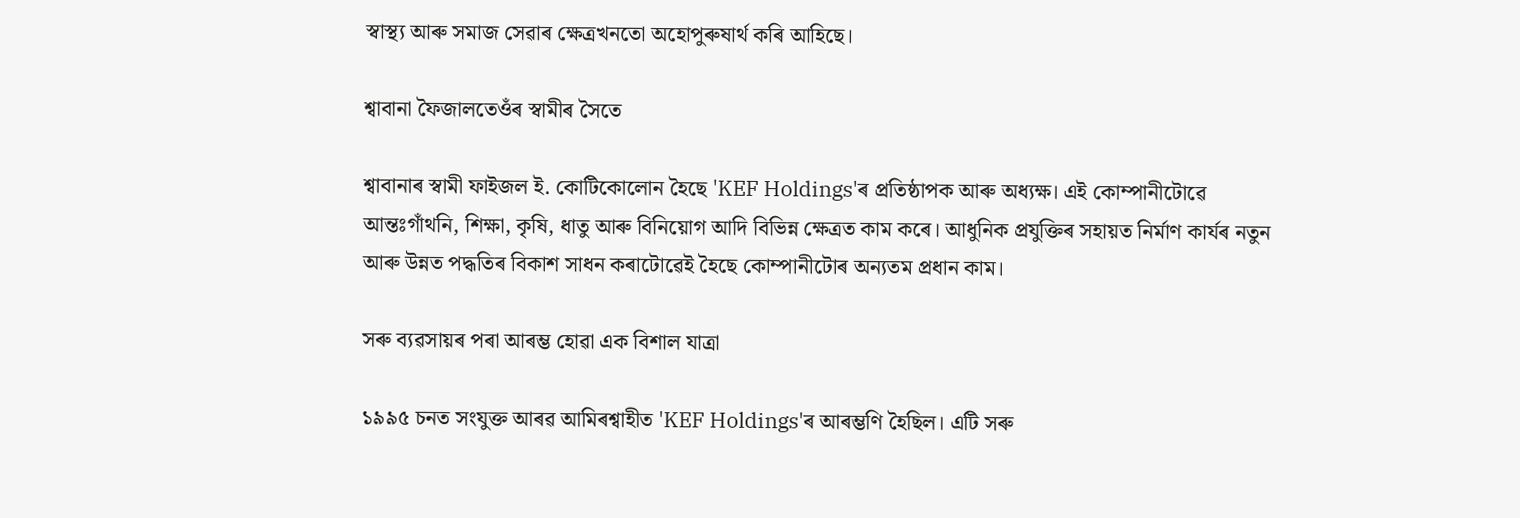স্বাস্থ্য আৰু সমাজ সেৱাৰ ক্ষেত্ৰখনতো অহোপুৰুষাৰ্থ কৰি আহিছে।

শ্বাবানা ফৈজালতেওঁৰ স্বামীৰ সৈতে

শ্বাবানাৰ স্বামী ফাইজল ই. কোটিকোলোন হৈছে 'KEF Holdings'ৰ প্ৰতিষ্ঠাপক আৰু অধ্যক্ষ। এই কোম্পানীটোৱে আন্তঃগাঁথনি, শিক্ষা, কৃষি, ধাতু আৰু বিনিয়োগ আদি বিভিন্ন ক্ষেত্ৰত কাম কৰে। আধুনিক প্ৰযুক্তিৰ সহায়ত নিৰ্মাণ কাৰ্যৰ নতুন আৰু উন্নত পদ্ধতিৰ বিকাশ সাধন কৰাটোৱেই হৈছে কোম্পানীটোৰ অন্যতম প্ৰধান কাম।

সৰু ব্যৱসায়ৰ পৰা আৰম্ভ হোৱা এক বিশাল যাত্ৰা

১৯৯৫ চনত সংযুক্ত আৰৱ আমিৰশ্বাহীত 'KEF Holdings'ৰ আৰম্ভণি হৈছিল। এটি সৰু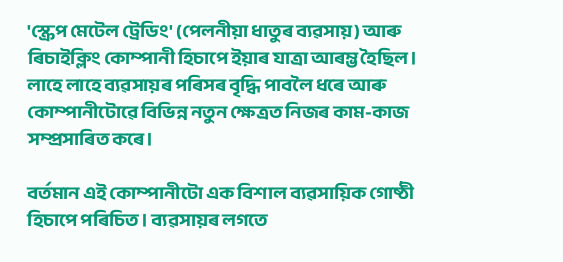'স্ক্ৰেপ মেটেল ট্ৰেডিং' (পেলনীয়া ধাতুৰ ব্যৱসায়) আৰু ৰিচাইক্লিং কোম্পানী হিচাপে ইয়াৰ যাত্ৰা আৰম্ভ হৈছিল। লাহে লাহে ব্যৱসায়ৰ পৰিসৰ বৃদ্ধি পাবলৈ ধৰে আৰু কোম্পানীটোৱে বিভিন্ন নতুন ক্ষেত্ৰত নিজৰ কাম-কাজ সম্প্ৰসাৰিত কৰে।

বৰ্তমান এই কোম্পানীটো এক বিশাল ব্যৱসায়িক গোষ্ঠী হিচাপে পৰিচিত। ব্যৱসায়ৰ লগতে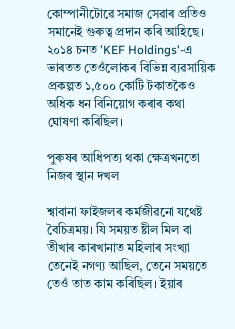কোম্পানীটোৱে সমাজ সেৱাৰ প্ৰতিও সমানেই গুৰুত্ব প্ৰদান কৰি আহিছে। ২০১৪ চনত 'KEF Holdings'-এ ভাৰতত তেওঁলোকৰ বিভিন্ন ব্যৱসায়িক প্ৰকল্পত ১,৫০০ কোটি টকাতকৈও অধিক ধন বিনিয়োগ কৰাৰ কথা ঘোষণা কৰিছিল।

পুৰুষৰ আধিপত্য থকা ক্ষেত্ৰখনতো নিজৰ স্থান দখল

শ্বাবানা ফাইজলৰ কৰ্মজীৱনো যথেষ্ট বৈচিত্ৰময়। যি সময়ত ষ্টীল মিল বা তীখাৰ কাৰখানাত মহিলাৰ সংখ্যা তেনেই নগণ্য আছিল, তেনে সময়তে তেওঁ তাত কাম কৰিছিল। ইয়াৰ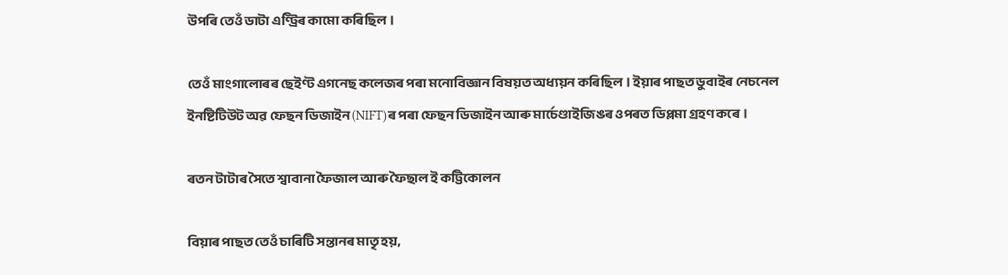উপৰি তেওঁ ডাটা এণ্ট্ৰিৰ কামো কৰিছিল।

তেওঁ মাংগালোৰৰ ছেইণ্ট এগনেছ কলেজৰ পৰা মনোবিজ্ঞান বিষয়ত অধ্যয়ন কৰিছিল। ইয়াৰ পাছত ডুবাইৰ নেচনেল ইনষ্টিটিউট অৱ ফেছন ডিজাইন (NIFT)ৰ পৰা ফেছন ডিজাইন আৰু মাৰ্চেণ্ডাইজিঙৰ ওপৰত ডিপ্লমা গ্ৰহণ কৰে।

ৰতন টাটাৰ সৈতে শ্বাবানা ফৈজাল আৰু ফৈছাল ই কট্টিকোলন

বিয়াৰ পাছত তেওঁ চাৰিটি সন্তানৰ মাতৃ হয়,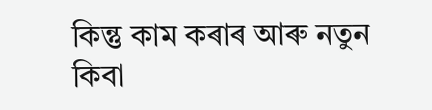কিন্তু কাম কৰাৰ আৰু নতুন কিবা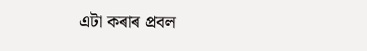এটা কৰাৰ প্ৰবল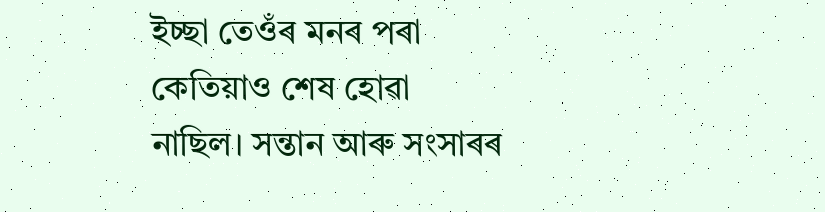ইচ্ছা তেওঁৰ মনৰ পৰা কেতিয়াও শেষ হোৱা নাছিল। সন্তান আৰু সংসাৰৰ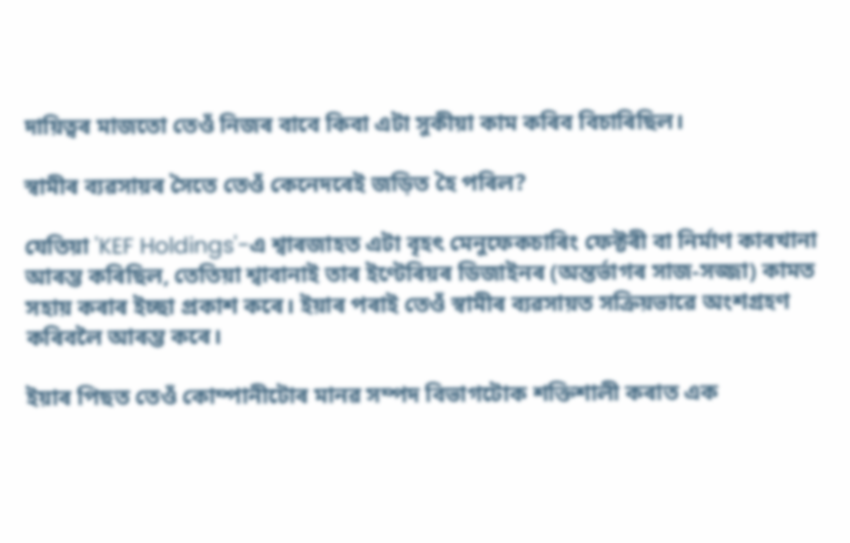দায়িত্বৰ মাজতো তেওঁ নিজৰ বাবে কিবা এটা সুকীয়া কাম কৰিব বিচাৰিছিল।

স্বামীৰ ব্যৱসায়ৰ সৈতে তেওঁ কেনেদৰেই জড়িত হৈ পৰিল?

যেতিয়া 'KEF Holdings'-এ শ্বাৰজাহত এটা বৃহৎ মেনুফেকচাৰিং ফেক্টৰী বা নিৰ্মাণ কাৰখানা আৰম্ভ কৰিছিল, তেতিয়া শ্বাবানাই তাৰ ইণ্টেৰিয়ৰ ডিজাইনৰ (অন্তৰ্ভাগৰ সাজ-সজ্জা) কামত সহায় কৰাৰ ইচ্ছা প্ৰকাশ কৰে। ইয়াৰ পৰাই তেওঁ স্বামীৰ ব্যৱসায়ত সক্ৰিয়ভাৱে অংশগ্ৰহণ কৰিবলৈ আৰম্ভ কৰে।

ইয়াৰ পিছত তেওঁ কোম্পানীটোৰ মানৱ সম্পদ বিভাগটোক শক্তিশালী কৰাত এক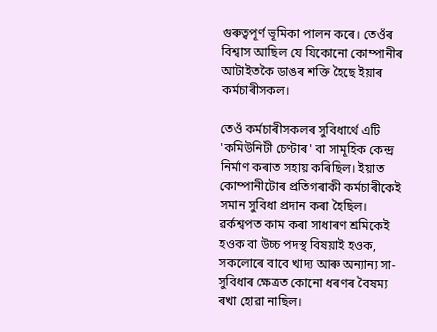গুৰুত্বপূৰ্ণ ভূমিকা পালন কৰে। তেওঁৰ বিশ্বাস আছিল যে যিকোনো কোম্পানীৰ আটাইতকৈ ডাঙৰ শক্তি হৈছে ইয়াৰ কৰ্মচাৰীসকল।

তেওঁ কৰ্মচাৰীসকলৰ সুবিধাৰ্থে এটি 'কমিউনিটী চেণ্টাৰ' বা সামূহিক কেন্দ্ৰ নিৰ্মাণ কৰাত সহায় কৰিছিল। ইয়াত কোম্পানীটোৰ প্ৰতিগৰাকী কৰ্মচাৰীকেই সমান সুবিধা প্ৰদান কৰা হৈছিল। ৱৰ্কশ্বপত কাম কৰা সাধাৰণ শ্ৰমিকেই হওক বা উচ্চ পদস্থ বিষয়াই হওক, সকলোৰে বাবে খাদ্য আৰু অন্যান্য সা-সুবিধাৰ ক্ষেত্ৰত কোনো ধৰণৰ বৈষম্য ৰখা হোৱা নাছিল।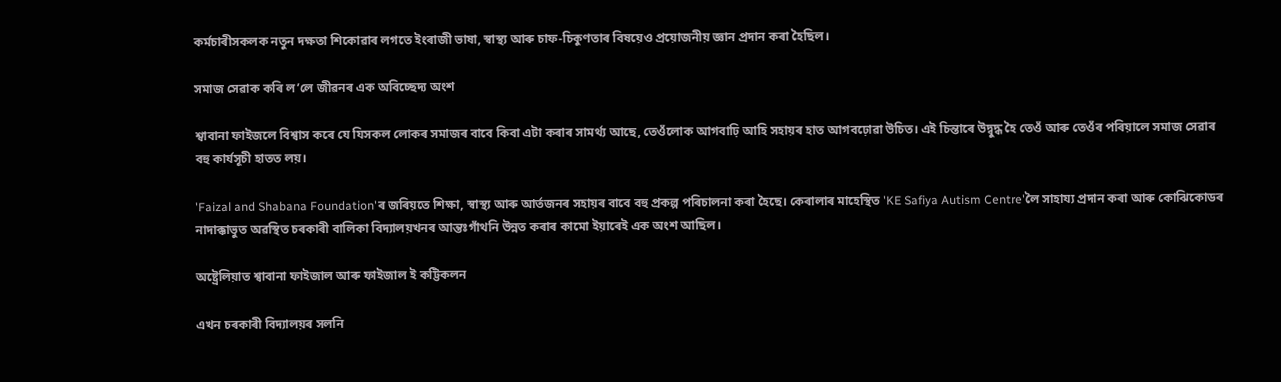কৰ্মচাৰীসকলক নতুন দক্ষতা শিকোৱাৰ লগতে ইংৰাজী ভাষা, স্বাস্থ্য আৰু চাফ-চিকুণতাৰ বিষয়েও প্ৰয়োজনীয় জ্ঞান প্ৰদান কৰা হৈছিল।

সমাজ সেৱাক কৰি ল’লে জীৱনৰ এক অবিচ্ছেদ্য অংশ

শ্বাবানা ফাইজলে বিশ্বাস কৰে যে যিসকল লোকৰ সমাজৰ বাবে কিবা এটা কৰাৰ সামৰ্থ্য আছে, তেওঁলোক আগবাঢ়ি আহি সহায়ৰ হাত আগবঢ়োৱা উচিত। এই চিন্তাৰে উদ্বুদ্ধ হৈ তেওঁ আৰু তেওঁৰ পৰিয়ালে সমাজ সেৱাৰ বহু কাৰ্যসূচী হাতত লয়।

'Faizal and Shabana Foundation'ৰ জৰিয়তে শিক্ষা, স্বাস্থ্য আৰু আৰ্তজনৰ সহায়ৰ বাবে বহু প্ৰকল্প পৰিচালনা কৰা হৈছে। কেৰালাৰ মাহেস্থিত 'KE Safiya Autism Centre'লৈ সাহায্য প্ৰদান কৰা আৰু কোঝিকোডৰ নাদাক্কাভুত অৱস্থিত চৰকাৰী বালিকা বিদ্যালয়খনৰ আন্তঃগাঁথনি উন্নত কৰাৰ কামো ইয়াৰেই এক অংশ আছিল।

অষ্ট্ৰেলিয়াত শ্বাবানা ফাইজাল আৰু ফাইজাল ই কট্টিকলন

এখন চৰকাৰী বিদ্যালয়ৰ সলনি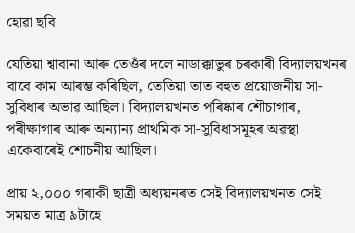হোৱা ছবি

যেতিয়া শ্বাবানা আৰু তেওঁৰ দলে নাডাক্কাভুৰ চৰকাৰী বিদ্যালয়খনৰ বাবে কাম আৰম্ভ কৰিছিল, তেতিয়া তাত বহুত প্ৰয়োজনীয় সা-সুবিধাৰ অভাৱ আছিল। বিদ্যালয়খনত পৰিষ্কাৰ শৌচাগাৰ, পৰীক্ষাগাৰ আৰু অন্যান্য প্ৰাথমিক সা-সুবিধাসমূহৰ অৱস্থা একেবাৰেই শোচনীয় আছিল।

প্ৰায় ২,০০০ গৰাকী ছাত্ৰী অধ্যয়নৰত সেই বিদ্যালয়খনত সেই সময়ত মাত্ৰ ৯টাহে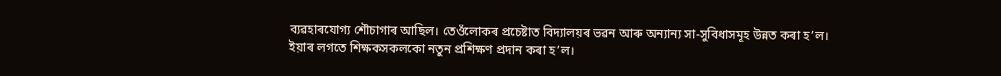ব্যৱহাৰযোগ্য শৌচাগাৰ আছিল। তেওঁলোকৰ প্ৰচেষ্টাত বিদ্যালয়ৰ ভৱন আৰু অন্যান্য সা-সুবিধাসমূহ উন্নত কৰা হ’ল। ইয়াৰ লগতে শিক্ষকসকলকো নতুন প্ৰশিক্ষণ প্ৰদান কৰা হ’ল।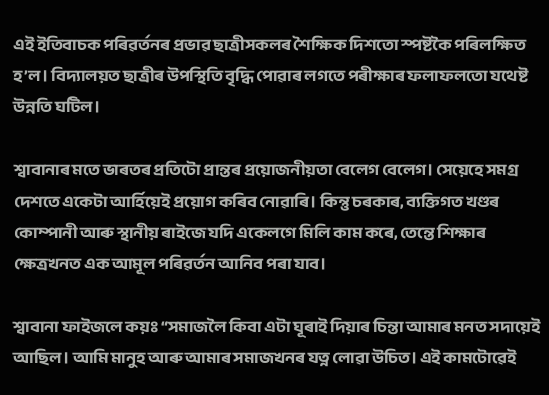এই ইতিবাচক পৰিৱৰ্তনৰ প্ৰভাৱ ছাত্ৰীসকলৰ শৈক্ষিক দিশতো স্পষ্টকৈ পৰিলক্ষিত হ’ল। বিদ্যালয়ত ছাত্ৰীৰ উপস্থিতি বৃদ্ধি পোৱাৰ লগতে পৰীক্ষাৰ ফলাফলতো যথেষ্ট উন্নতি ঘটিল।

শ্বাবানাৰ মতে ভাৰতৰ প্ৰতিটো প্ৰান্তৰ প্ৰয়োজনীয়তা বেলেগ বেলেগ। সেয়েহে সমগ্ৰ দেশতে একেটা আৰ্হিয়েই প্ৰয়োগ কৰিব নোৱাৰি। কিন্তু চৰকাৰ, ব্যক্তিগত খণ্ডৰ কোম্পানী আৰু স্থানীয় ৰাইজে যদি একেলগে মিলি কাম কৰে, তেন্তে শিক্ষাৰ ক্ষেত্ৰখনত এক আমূল পৰিৱৰ্তন আনিব পৰা যাব।

শ্বাবানা ফাইজলে কয়ঃ “সমাজলৈ কিবা এটা ঘূৰাই দিয়াৰ চিন্তা আমাৰ মনত সদায়েই আছিল। আমি মানুহ আৰু আমাৰ সমাজখনৰ যত্ন লোৱা উচিত। এই কামটোৱেই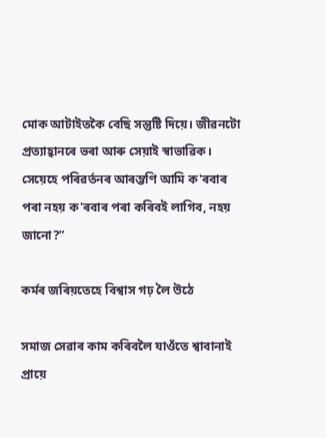মোক আটাইতকৈ বেছি সন্তুষ্টি দিয়ে। জীৱনটো প্ৰত্যাহ্বানৰে ভৰা আৰু সেয়াই স্বাভাৱিক। সেয়েহে পৰিৱৰ্তনৰ আৰম্ভণি আমি ক'ৰবাৰ পৰা নহয় ক'ৰবাৰ পৰা কৰিবই লাগিব, নহয় জানো?”

কৰ্মৰ জৰিয়তেহে বিশ্বাস গঢ় লৈ উঠে

সমাজ সেৱাৰ কাম কৰিবলৈ যাওঁতে শ্বাবানাই প্ৰায়ে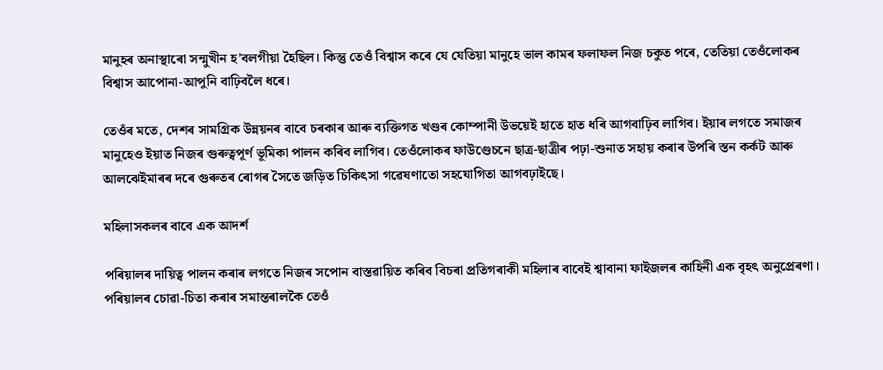মানুহৰ অনাস্থাৰো সন্মুখীন হ’বলগীয়া হৈছিল। কিন্তু তেওঁ বিশ্বাস কৰে যে যেতিয়া মানুহে ভাল কামৰ ফলাফল নিজ চকুত পৰে, তেতিয়া তেওঁলোকৰ বিশ্বাস আপোনা-আপুনি বাঢ়িবলৈ ধৰে।

তেওঁৰ মতে, দেশৰ সামগ্ৰিক উন্নয়নৰ বাবে চৰকাৰ আৰু ব্যক্তিগত খণ্ডৰ কোম্পানী উভয়েই হাতে হাত ধৰি আগবাঢ়িব লাগিব। ইয়াৰ লগতে সমাজৰ মানুহেও ইয়াত নিজৰ গুৰুত্বপূৰ্ণ ভূমিকা পালন কৰিব লাগিব। তেওঁলোকৰ ফাউণ্ডেচনে ছাত্ৰ-ছাত্ৰীৰ পঢ়া-শুনাত সহায় কৰাৰ উপৰি স্তন কৰ্কট আৰু আলঝেইমাৰৰ দৰে গুৰুতৰ ৰোগৰ সৈতে জড়িত চিকিৎসা গৱেষণাতো সহযোগিতা আগবঢ়াইছে।

মহিলাসকলৰ বাবে এক আদৰ্শ

পৰিয়ালৰ দায়িত্ব পালন কৰাৰ লগতে নিজৰ সপোন বাস্তৱায়িত কৰিব বিচৰা প্ৰতিগৰাকী মহিলাৰ বাবেই শ্বাবানা ফাইজলৰ কাহিনী এক বৃহৎ অনুপ্ৰেৰণা। পৰিয়ালৰ চোৱা-চিতা কৰাৰ সমান্তৰালকৈ তেওঁ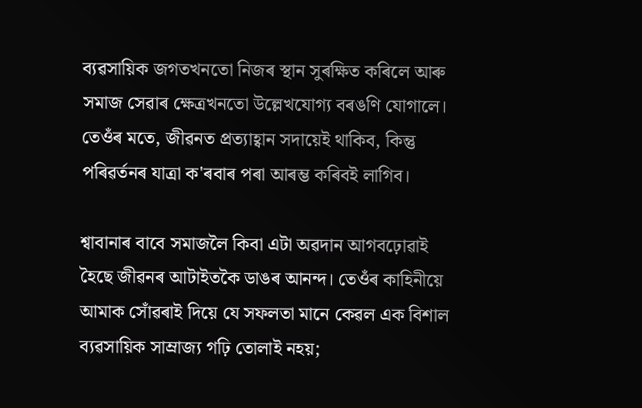ব্যৱসায়িক জগতখনতো নিজৰ স্থান সুৰক্ষিত কৰিলে আৰু সমাজ সেৱাৰ ক্ষেত্ৰখনতো উল্লেখযোগ্য বৰঙণি যোগালে। তেওঁৰ মতে, জীৱনত প্ৰত্যাহ্বান সদায়েই থাকিব, কিন্তু পৰিৱৰ্তনৰ যাত্ৰা ক'ৰবাৰ পৰা আৰম্ভ কৰিবই লাগিব।

শ্বাবানাৰ বাবে সমাজলৈ কিবা এটা অৱদান আগবঢ়োৱাই হৈছে জীৱনৰ আটাইতকৈ ডাঙৰ আনন্দ। তেওঁৰ কাহিনীয়ে আমাক সোঁৱৰাই দিয়ে যে সফলতা মানে কেৱল এক বিশাল ব্যৱসায়িক সাম্ৰাজ্য গঢ়ি তোলাই নহয়;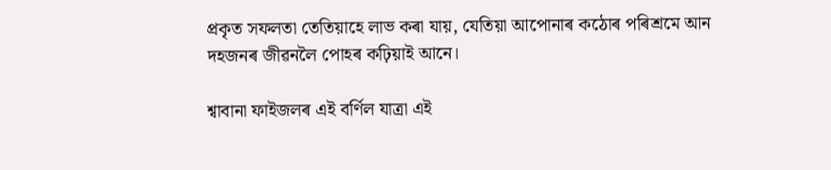প্ৰকৃত সফলতা তেতিয়াহে লাভ কৰা যায়, যেতিয়া আপোনাৰ কঠোৰ পৰিশ্ৰমে আন দহজনৰ জীৱনলৈ পোহৰ কঢ়িয়াই আনে।

শ্বাবানা ফাইজলৰ এই বৰ্ণিল যাত্ৰা এই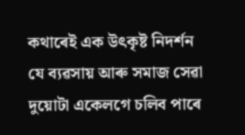কথাৰেই এক উৎকৃষ্ট নিদৰ্শন যে ব্যৱসায় আৰু সমাজ সেৱা দুয়োটা একেলগে চলিব পাৰে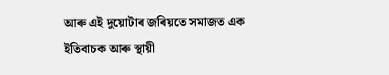আৰু এই দুয়োটাৰ জৰিয়তে সমাজত এক ইতিবাচক আৰু স্থায়ী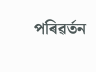পৰিৱৰ্তন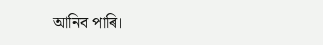আনিব পাৰি।